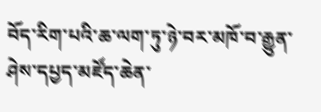བོད་རིག་པའི་ཆ་ལག་ཏུ་ཉེ་བར་མཁོ་བ་རྒྱུན་ཤེས་དཔྱད་མཛོད་ཆེན་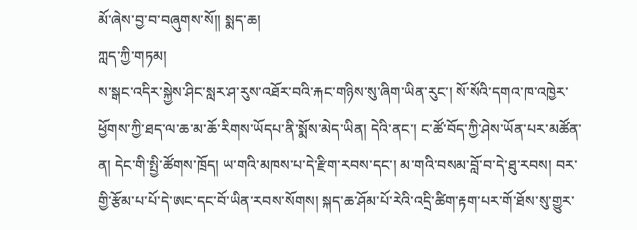མོ་ཞེས་བྱ་བ་བཞུགས་སོ།། སྨད་ཆ།
ཀླད་ཀྱི་གཏམ།
ས་སྒང་འདིར་སྐྱེས་ཤིང་སླར་ཤ་རུས་འཐོར་བའི་རྐང་གཉིས་སུ་ཞིག་ཡིན་རུང་། སོ་སོའི་དགའ་ཁ་འཁྱེར་ཕྱོགས་ཀྱི་ཐད་ལ་ཆ་མ་ཆོ་རིགས་ཡོདཔ་ནི་སྨོས་མེད་ཡིན། དེའི་ནང་། ང་ཚོ་བོད་ཀྱི་ཤེས་ཡོན་པར་མཚོན་ན། དེང་གི་སྤྱི་ཚོགས་ཁྲོད། ཡ་གའི་མཁས་པ་དེ་རྫིག་རབས་དང་། མ་གའི་བསམ་བློ་བ་དེ་ཐུ་རབས། བར་གྱི་རྩོམ་པ་པོ་དེ་ཨང་དང་བོ་ཡིན་རབས་སོགས། སྐད་ཆ་ཤོམ་པོ་རེའི་འདྲི་ཚིག་རྟག་པར་གོ་ཐོས་སུ་གྱུར་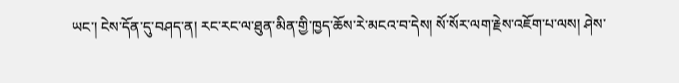ཡང་། ངེས་དོན་དུ་བཤད་ན། རང་རང་ལ་ཐུན་མིན་གྱི་ཁྱད་ཆོས་རེ་མངའ་བ་དེས། སོ་སོར་ལག་རྗེས་འཇོག་པ་ལས། ཤེས་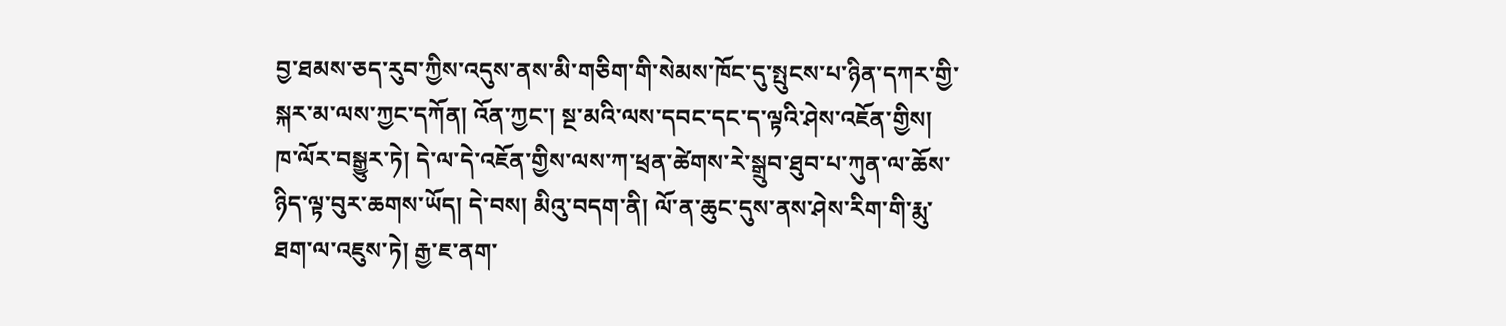བྱ་ཐམས་ཅད་རུབ་ཀྱིས་འདུས་ནས་མི་གཅིག་གི་སེམས་ཁོང་དུ་སྤུངས་པ་ཉིན་དཀར་གྱི་སྐར་མ་ལས་ཀྱང་དཀོན། འོན་ཀྱང་། སྔ་མའི་ལས་དབང་དང་ད་ལྟའི་ཤེས་འཇོན་གྱིས། ཁ་ལོར་བསྒྱུར་ཏེ། དེ་ལ་དེ་འཇོན་གྱིས་ལས་ཀ་ཕྲན་ཚེགས་རེ་སྒྲུབ་ཐུབ་པ་ཀུན་ལ་ཆོས་ཉིད་ལྟ་བུར་ཆགས་ཡོད། དེ་བས། མིའུ་བདག་ནི། ལོ་ན་ཆུང་དུས་ནས་ཤེས་རིག་གི་རྨུ་ཐག་ལ་འཇུས་ཏེ། རྒྱ་ཇ་ནག་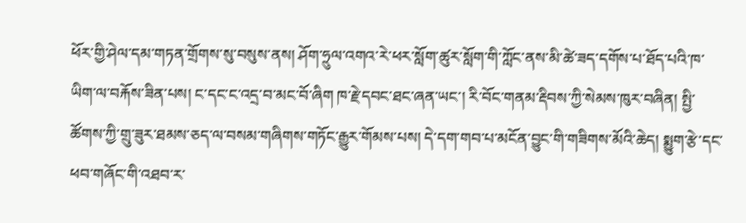ཕོར་གྱི་ཤེལ་དམ་གཏན་གྲོགས་སུ་བསུས་ནས། ཤོག་ཧྲུལ་འགའ་རེ་ཕར་སློག་ཚུར་སློག་གི་ཀློང་ནས་མི་ཚེ་ཟད་དགོས་པ་ཐོད་པའི་ཁ་ཡིག་ལ་བརྐོས་ཟིན་པས། ང་དང་ང་འདྲ་བ་མང་བོ་ཞིག ཁ་རྗེ་དབང་ཐང་ཞན་ཡང་། རི་བོང་གནམ་རྡིབས་ཀྱི་སེམས་ཁུར་བཞིན། སྤྱི་ཚོགས་ཀྱི་གྲུ་ཟུར་ཐམས་ཅད་ལ་བསམ་གཞིགས་གཏོང་རྒྱུར་གོམས་པས། དེ་དག་གབ་པ་མངོན་བྱུང་གི་གཟིགས་མོའི་ཆེད། སྨྱུག་རྩེ་དང་ཕབ་གཞོང་གི་འཐབ་ར་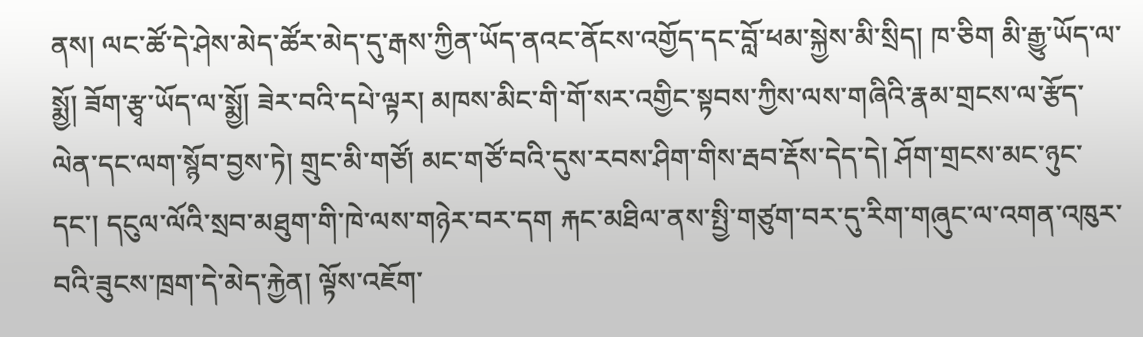ནས། ལང་ཚོ་དེ་ཤེས་མེད་ཚོར་མེད་དུ་རྒས་ཀྱིན་ཡོད་ནའང་ནོངས་འགྱོད་དང་བློ་ཕམ་སྐྱེས་མི་སྲིད། ཁ་ཅིག མི་རྒྱུ་ཡོད་ལ་སྨྱོ། ཟོག་རྩྭ་ཡོད་ལ་སྨྱོ། ཟེར་བའི་དཔེ་ལྟར། མཁས་མིང་གི་གོ་སར་འགྱིང་སྟབས་ཀྱིས་ལས་གཞིའི་རྣམ་གྲངས་ལ་རྩོད་ལེན་དང་ལག་སྙོབ་བྱས་ཏེ། གྲུང་མི་གཙོ། མང་གཙོ་བའི་དུས་རབས་ཤིག་གིས་རྦབ་རྡོས་དེད་དེ། ཤོག་གྲངས་མང་ཉུང་དང་། དངུལ་ལོའི་སྲབ་མཐུག་གི་ཁེ་ལས་གཉེར་བར་དག རྐང་མཐིལ་ནས་སྤྱི་གཙུག་བར་དུ་རིག་གཞུང་ལ་འགན་འཁུར་བའི་ཟུངས་ཁྲག་དེ་མེད་རྐྱེན། ལྟོས་འཇོག་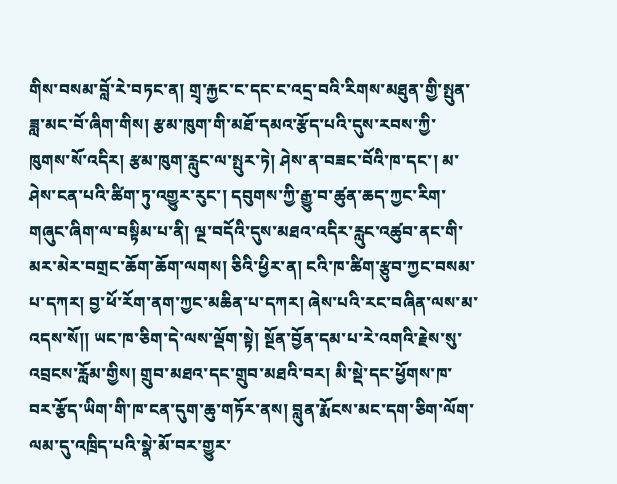གིས་བསམ་བློ་རེ་བཏང་ན། གྲྭ་རྐྱང་ང་དང་ང་འདྲ་བའི་རིགས་མཐུན་གྱི་སྤུན་ཟླ་མང་བོ་ཞིག་གིས། རྩམ་ཁུག་གི་མཐོ་དམའ་རྩོད་པའི་དུས་རབས་ཀྱི་ཁུགས་སོ་འདིར། རྩམ་ཁུག་རླུང་ལ་སྤུར་ཏེ། ཤེས་ན་བཟང་བོའི་ཁ་དང་། མ་ཤེས་ངན་པའི་ཚིག་ཏུ་འགྱུར་རུང་། དབུགས་ཀྱི་རྒྱུ་བ་ཚུན་ཆད་ཀྱང་རིག་གཞུང་ཞིག་ལ་བསྟིམ་པ་ནི། ལྔ་བདོའི་དུས་མཐའ་འདིར་རླུང་འཚུབ་ནང་གི་མར་མེར་བགྲང་ཆོག་ཆོག་ལགས། ཅིའི་ཕྱིར་ན། ངའི་ཁ་ཚིག་རྩུབ་ཀྱང་བསམ་པ་དཀར། བྱ་ཕོ་རོག་ནག་ཀྱང་མཆིན་པ་དཀར། ཞེས་པའི་རང་བཞིན་ལས་མ་འདས་སོ།། ཡང་ཁ་ཅིག་དེ་ལས་ལྡོག་སྟེ། སྔོན་བྱོན་དམ་པ་རེ་འགའི་རྗེས་སུ་འབྲངས་རློམ་གྱིས། གྲུབ་མཐའ་དང་གྲུབ་མཐའི་བར། མི་སྡེ་དང་ཕྱོགས་ཁ་བར་རྩོད་ཡིག་གི་ཁ་ངན་དུག་ཆུ་གཏོར་ནས། བླུན་རྨོངས་མང་དག་ཅིག་ལོག་ལམ་དུ་འཁྲིད་པའི་སྣེ་མོ་བར་གྱུར་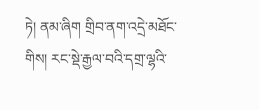ཏེ། ནམ་ཞིག གྲིབ་ནག་འདྲེ་མཐོང་གིས། རང་སྡེ་རྒྱལ་བའི་དགྲ་ལྷའི་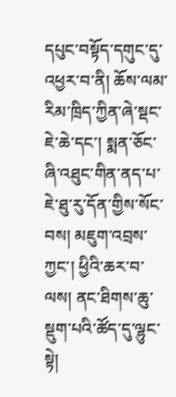དཔུང་བསྟོད་དགུང་དུ་འཕྱར་བ་ནི། ཆོས་ལམ་རིམ་ཁྲིད་ཀྱིན་ཞེ་སྡང་ཇེ་ཆེ་དང་། སྨན་ཅོང་ཞི་འཐུང་གིན་ནད་པ་ཇེ་ཐུ་རུ་དོན་གྱིས་སོང་བས། མཇུག་འབྲས་ཀྱང་། ཕྱིའི་ཆར་བ་ལས། ནང་ཐིགས་ཆུ་སྡུག་པའི་ཚོད་དུ་ལྷུང་སྟེ།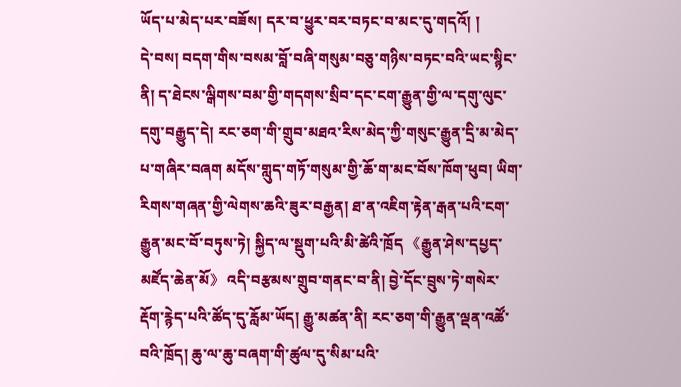ཡོད་པ་མེད་པར་བཟོས། དར་བ་ཕྱུར་བར་བཏང་བ་མང་དུ་གདའོ། །
དེ་བས། བདག་གིས་བསམ་བློ་བཞི་གསུམ་བཅུ་གཉིས་བཏང་བའི་ཡང་སྙིང་ནི། ད་ཐེངས་ལྒིགས་བམ་གྱི་གདགས་སྲིབ་དང་ངག་རྒྱུན་གྱི་ལ་དགུ་ལུང་དགུ་བརྒྱུད་དེ། རང་ཅག་གི་གྲུབ་མཐའ་རིས་མེད་ཀྱི་གསུང་རྒྱུན་དྲི་མ་མེད་པ་གཞིར་བཞག མདོས་གླུད་གཏོ་གསུམ་གྱི་ཆོ་ག་མང་བོས་ཁོག་ཕུབ། ཡིག་རིགས་གཞན་གྱི་ལེགས་ཆའི་ཟུར་བརྒྱན། ཐ་ན་འཇིག་རྟེན་རྒན་པའི་ངག་རྒྱུན་མང་བོ་བཏུས་ཏེ། སྐྱིད་ལ་སྡུག་པའི་མི་ཚེའི་ཁྲོད 《རྒྱུན་ཤེས་དཔྱད་མཛོད་ཆེན་མོ》 འདི་བརྩམས་གྲུབ་གནང་བ་ནི། བྱེ་དོང་བྲུས་ཏེ་གསེར་རྡོག་རྙེད་པའི་ཚོད་དུ་རློམ་ཡོད། རྒྱུ་མཚན་ནི། རང་ཅག་གི་རྒྱུན་ལྡན་འཚོ་བའི་ཁྲོད། ཆུ་ལ་ཆུ་བཞག་གི་ཚུལ་དུ་སིམ་པའི་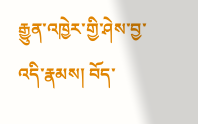རྒྱུན་འཁྱེར་གྱི་ཤེས་བྱ་འདི་རྣམས། བོད་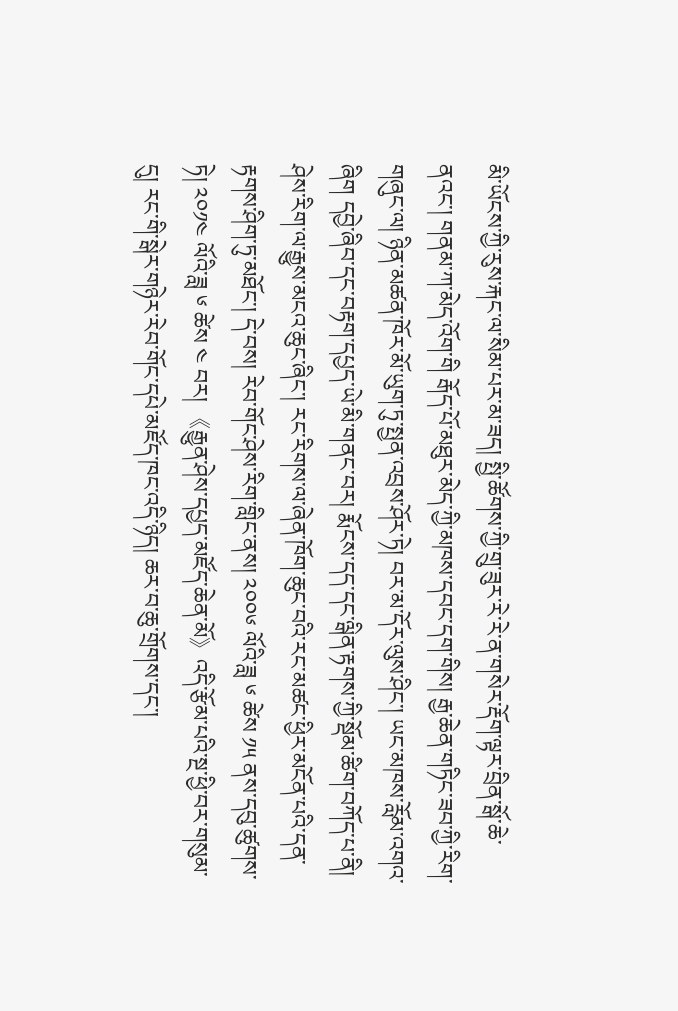མི་ཡོངས་ཀྱི་རུས་རྐང་ལ་སིམ་པར་མ་ཟད། སྤྱི་ཚོགས་ཀྱི་གྲུ་ཟུར་རེ་རེ་ན་གསེར་རྡོག་ལྟར་བྲིན་སྒོ་ཆེ་ནའང་། གནམ་ཀ་མེད་འོག་གི རྒོད་པོ་མཐུར་མེད་ཀྱི་མཁས་དབང་དག་གིས། རྒྱ་ཆེན་གཏིང་ཟབ་ཀྱི་རིག་གཞུང་ལ། ཉིན་མཚན་ཁོར་མོ་ཡུག་ཏུ་སྤྱན་འབྲས་ཤོར་ཏེ། བར་མ་དོར་ལུས་ཤིང་། ཡང་མཁས་རློམ་འགའ་ཞིག དབྱེ་ཞིབ་དང་བརྟག་དཔྱད་ཡེ་མི་གནང་བར། རྨོངས་དད་དང་ལྒིན་རྟགས་ཀྱི་སྡོམ་ཚིག་བཀོད་པ་ནི། ཤེས་རིག་ལ་རྒྱུས་མངའ་ཆུང་ཞིང་། རང་རིགས་ལ་ཞེན་ཁོག་ཆུང་བའི་རང་མཚང་ཕྱིར་མངོན་པའི་དན་རྟགས་ཤིག་ཏུ་མཐོང་། དེ་བས། རེབ་གོང་ཤེས་རིག་གླིང་ནས། ༢༠༠༦ ལོའི་ཟླ ༦ ཚེས ༡༥ ནས་དབུ་ཚུགས་ཏེ། ༢༠༡༤ ལོའི་ཟླ ༦ ཚེས ༤ བར། 《རྒྱུན་ཤེས་དཔྱད་མཛོད་ཆེན་མོ》འདི་རྩོམ་པའི་སྔ་ཕྱི་བར་གསུམ་དུ། རང་གི་སྒེར་གཉེར་རེབ་གོང་དཔེ་མཛོད་ཁང་འདི་ཉིད། ཆར་བ་ཆུ་གྲོགས་དང་།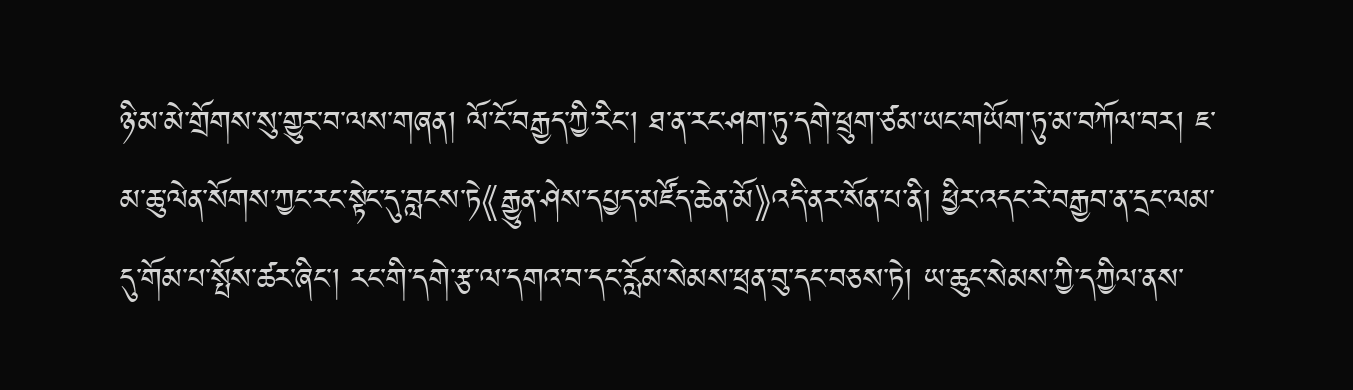ཉི་མ་མེ་གྲོགས་སུ་གྱུར་བ་ལས་གཞན། ལོ་ངོ་བརྒྱད་ཀྱི་རིང་། ཐ་ན་རང་ཤག་ཏུ་དགེ་ཕྲུག་ཙམ་ཡང་གཡོག་ཏུ་མ་བཀོལ་བར། ཇ་མ་ཆུ་ལེན་སོགས་ཀྱང་རང་སྟེང་དུ་བླངས་ཏེ《རྒྱུན་ཤེས་དཔྱད་མཛོད་ཆེན་མོ》འདི་ནར་སོན་པ་ནི། ཕྱིར་འདང་རེ་བརྒྱབ་ན་དྲང་ལམ་དུ་གོམ་པ་སྤོས་ཚར་ཞིང་། རང་གི་དགེ་རྩ་ལ་དགའ་བ་དང་རློམ་སེམས་ཕྲན་བུ་དང་བཅས་ཏེ། ཡ་ཆུང་སེམས་ཀྱི་དཀྱིལ་ནས་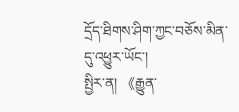དྲོད་ཐིགས་ཤིག་ཀྱང་བཅོས་མིན་དུ་འཕྱུར་ཡོང་།
སྤྱིར་ན། 《རྒྱུན་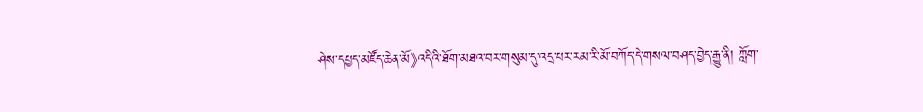ཤེས་དཔྱད་མཛོད་ཆེན་མོ》འདིའི་ཐོག་མཐའ་བར་གསུམ་དུ་འདྲ་པར་རམ་རི་མོ་བཀོད་དེ་གསལ་བཤད་བྱེད་རྒྱུ་ནི། ཀློག་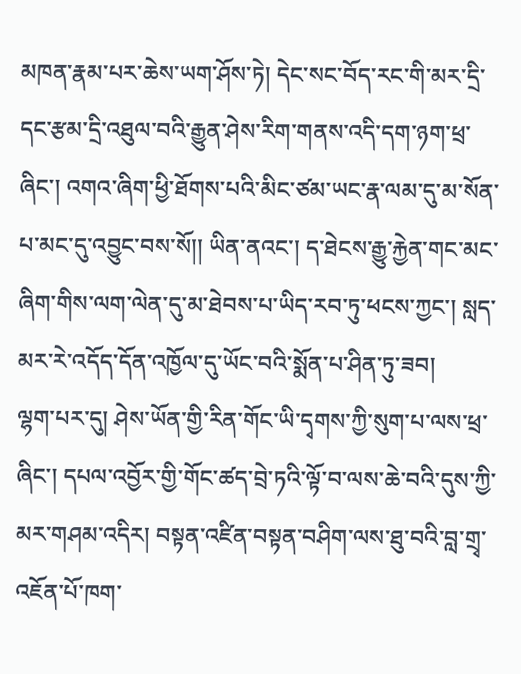མཁན་རྣམ་པར་ཆེས་ཡག་ཤོས་ཏེ། དེང་སང་བོད་རང་གི་མར་དྲི་དང་རྩམ་དྲི་འཐུལ་བའི་རྒྱུན་ཤེས་རིག་གནས་འདི་དག་ཉག་ཕྲ་ཞིང་། འགའ་ཞིག་ཕྱི་ཐོགས་པའི་མིང་ཙམ་ཡང་རྣ་ལམ་དུ་མ་སོན་པ་མང་དུ་འབྱུང་བས་སོ།། ཡིན་ནའང་། ད་ཐེངས་རྒྱུ་རྐྱེན་གང་མང་ཞིག་གིས་ལག་ལེན་དུ་མ་ཐེབས་པ་ཡིད་རབ་ཏུ་ཕངས་ཀྱང་། སླད་མར་རེ་འདོད་དོན་འཁྱོལ་དུ་ཡོང་བའི་སྨོན་པ་ཤིན་ཏུ་ཟབ།
ལྷག་པར་དུ། ཤེས་ཡོན་གྱི་རིན་གོང་ཡི་དྭགས་ཀྱི་སུག་པ་ལས་ཕྲ་ཞིང་། དཔལ་འབྱོར་གྱི་གོང་ཚད་བྲེ་ཏའི་ལྟོ་བ་ལས་ཆེ་བའི་དུས་ཀྱི་མར་གཤམ་འདིར། བསྟན་འཛིན་བསྟན་བཤིག་ལས་ཐུ་བའི་བླ་གྲྭ་འཇོན་པོ་ཁག་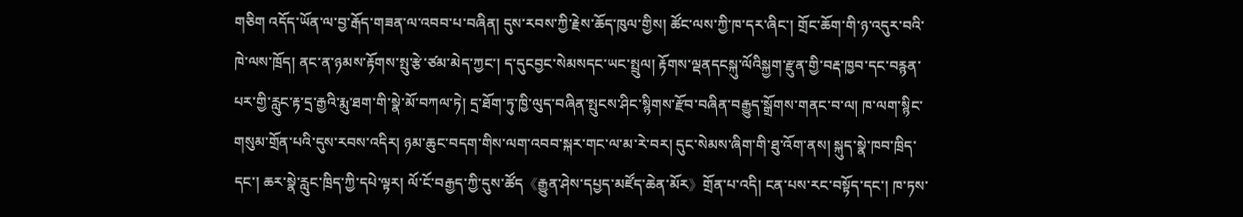གཅིག འདོད་ཡོན་ལ་བྱ་རྒོད་གཟན་ལ་འབབ་པ་བཞིན། དུས་རབས་ཀྱི་རྗེས་ཆོད་ཁུལ་གྱིས། ཚོང་ལས་ཀྱི་ཁ་དར་ཞིང་། གྲོང་ཆོག་གི་ཉ་འདུར་བའི་ཁེ་ལས་ཁྲོད། ནང་ན་ཉམས་རྟོགས་སྤུ་རྩེ་ཙམ་མེད་ཀྱང་། ད་དུངབྱང་སེམསདང་ཡང་སྤྲུལ། རྟོགས་ལྡནདངསྐུ་ལོའིསྐྱག་རྫུན་གྱི་བརྡ་ཁྱབ་དང་བརྙན་པར་གྱི་རླུང་རྟ་དྲ་རྒྱའི་རྨུ་ཐག་གི་སྣེ་མོ་བཀལ་ཏེ། དྲ་ཐོག་ཏུ་ཁྱི་ལུད་བཞིན་སྤུངས་ཤིང་སྙིགས་རྫོབ་བཞིན་བརྒྱུད་སྒྲོགས་གནང་བ་ལ། ཁ་ལག་སྙིང་གསུམ་གྲོན་པའི་དུས་རབས་འདིར། ཉམ་ཆུང་བདག་གིས་ལག་འབབ་སྐར་གང་ལ་མ་རེ་བར། དུང་སེམས་ཞིག་གི་ཐུ་འོག་ནས། སྐུད་སྣེ་ཁབ་ཁྲིད་དང་། ཆར་སྣེ་རླུང་ཁྲིད་ཀྱི་དཔེ་ལྟར། ལོ་ངོ་བརྒྱད་ཀྱི་དུས་ཚོད《རྒྱུན་ཤེས་དཔྱད་མཛོད་ཆེན་མོར》གྲོན་པ་འདི། ངན་པས་རང་བསྟོད་དང་། ཁ་ཏས་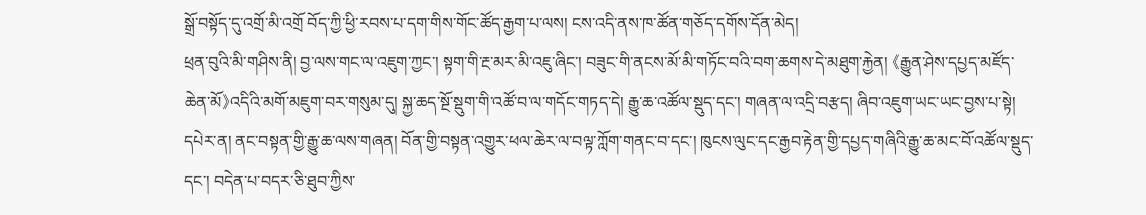སྒྲོ་བསྟོད་དུ་འགྲོ་མི་འགྲོ བོད་ཀྱི་ཕྱི་རབས་པ་དག་གིས་གོང་ཚོད་རྒྱག་པ་ལས། ངས་འདི་ནས་ཁ་ཚོན་གཅོད་དགོས་དོན་མེད།
ཕྲན་བུའི་མི་གཤིས་ནི། བྱ་ལས་གང་ལ་འཇུག་ཀྱང་། སྟག་གི་རྔ་མར་མི་འཇུ་ཞིང་། བཟུང་གི་ནངས་མོ་མི་གཏོང་བའི་བག་ཆགས་དེ་མཐུག་རྐྱེན། 《རྒྱུན་ཤེས་དཔྱད་མཛོད་ཆེན་མོ》འདིའི་མགོ་མཇུག་བར་གསུམ་དུ། སྐྱ་ཆད་སྔོ་སྡུག་གི་འཚོ་བ་ལ་གདོང་གཏད་དེ། རྒྱུ་ཆ་འཚོལ་སྡུད་དང་། གཞན་ལ་འདྲི་བརྩད། ཞིབ་འཇུག་ཡང་ཡང་བྱས་པ་སྟེ། དཔེར་ན། ནང་བསྟན་གྱི་རྒྱུ་ཆ་ལས་གཞན། བོན་གྱི་བསྟན་འགྱུར་ཕལ་ཆེར་ལ་བལྟ་ཀློག་གནང་བ་དང་། ཁུངས་ལུང་དང་རྒྱབ་རྟེན་གྱི་དཔྱད་གཞིའི་རྒྱུ་ཆ་མང་བོ་འཚོལ་སྡུད་དང་། བདེན་པ་བདར་ཅི་ཐུབ་ཀྱིས་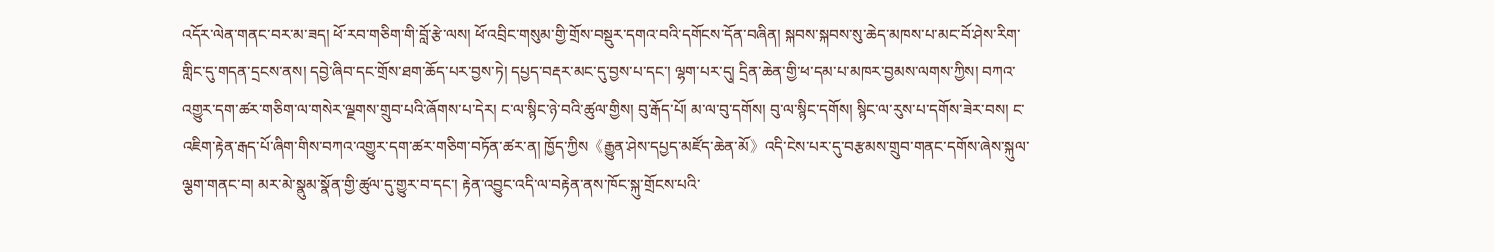འདོར་ལེན་གནང་བར་མ་ཟད། ཕོ་རབ་གཅིག་གི་བློ་རྩེ་ལས། ཕོ་འབྲིང་གསུམ་གྱི་གྲོས་བསྡུར་དགའ་བའི་དགོངས་དོན་བཞིན། སྐབས་སྐབས་སུ་ཆེད་མཁས་པ་མང་བོ་ཤེས་རིག་གླིང་དུ་གདན་དྲངས་ནས། དབྱེ་ཞིབ་དང་གྲོས་ཐག་ཆོད་པར་བྱས་ཏེ། དཔྱད་བརྡར་མང་དུ་བྱས་པ་དང་། ལྷག་པར་དུ། དྲིན་ཆེན་གྱི་ཕ་དམ་པ་མཁར་བྱམས་ལགས་ཀྱིས། བཀའ་འགྱུར་དག་ཚར་གཅིག་ལ་གསེར་ལྗགས་གྲུབ་པའི་ཞོགས་པ་དེར། ང་ལ་སྙིང་ཉེ་བའི་ཚུལ་གྱིས། བུ་རྒོད་པོ། མ་ལ་བུ་དགོས། བུ་ལ་སྙིང་དགོས། སྙིང་ལ་རུས་པ་དགོས་ཟེར་བས། ང་འཇིག་རྟེན་རྒད་པོ་ཞིག་གིས་བཀའ་འགྱུར་དག་ཚར་གཅིག་བཏོན་ཚར་ན། ཁྱོད་ཀྱིས《རྒྱུན་ཤེས་དཔྱད་མཛོད་ཆེན་མོ》འདི་ངེས་པར་དུ་བརྩམས་གྲུབ་གནང་དགོས་ཞེས་སྐུལ་ལྕག་གནང་བ། མར་མེ་སྣུམ་སྣོན་གྱི་ཚུལ་དུ་གྱུར་བ་དང་། རྟེན་འབྱུང་འདི་ལ་བརྟེན་ནས་ཁོང་སྐུ་གྲོངས་པའི་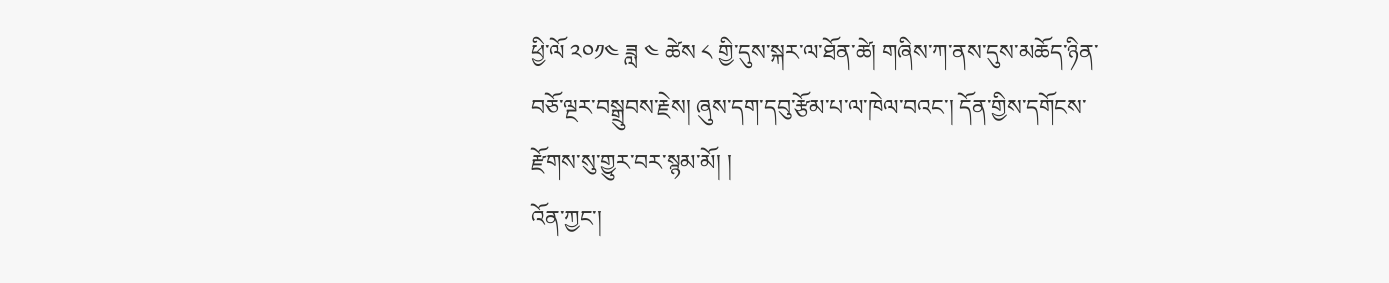ཕྱི་ལོ ༢༠༡༤ ཟླ ༤ ཚེས ༨ གྱི་དུས་སྐར་ལ་ཐོན་ཚེ། གཞིས་ཀ་ནས་དུས་མཆོད་ཉིན་བཅོ་ལྔར་བསྒྲུབས་རྗེས། ཞུས་དག་དབུ་རྩོམ་པ་ལ་ཁེལ་བའང་། དོན་གྱིས་དགོངས་རྫོགས་སུ་གྱུར་བར་སྙམ་མོ། །
འོན་ཀྱང་།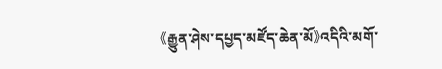《རྒྱུན་ཤེས་དཔྱད་མཛོད་ཆེན་མོ》འདིའི་མགོ་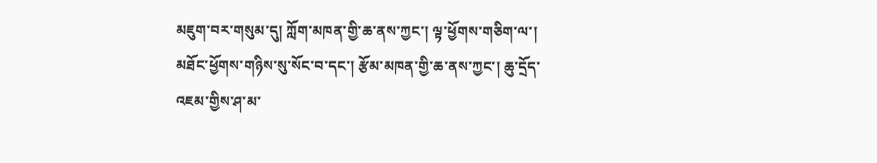མཇུག་བར་གསུམ་དུ། ཀློག་མཁན་གྱི་ཆ་ནས་ཀྱང་། ལྟ་ཕྱོགས་གཅིག་ལ་། མཐོང་ཕྱོགས་གཉིས་སུ་སོང་བ་དང་། རྩོམ་མཁན་གྱི་ཆ་ནས་ཀྱང་། ཆུ་དྲོད་འཇམ་གྱིས་ཤ་མ་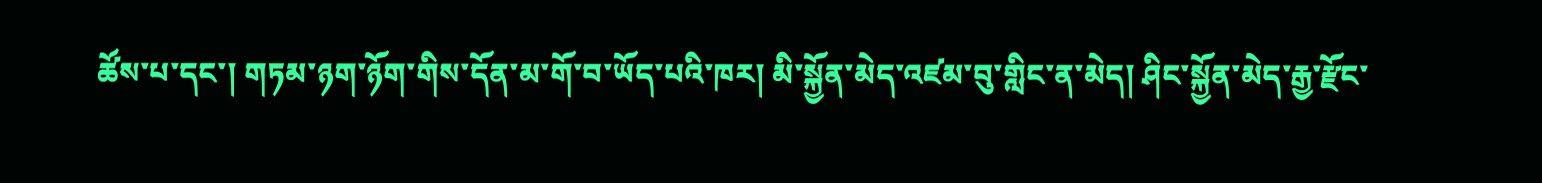ཚོས་པ་དང་། གཏམ་ཉག་ཉོག་གིས་དོན་མ་གོ་བ་ཡོད་པའི་ཁར། མི་སྐྱོན་མེད་འཛམ་བུ་གླིང་ན་མེད། ཤིང་སྐྱོན་མེད་རྒྱ་རྫོང་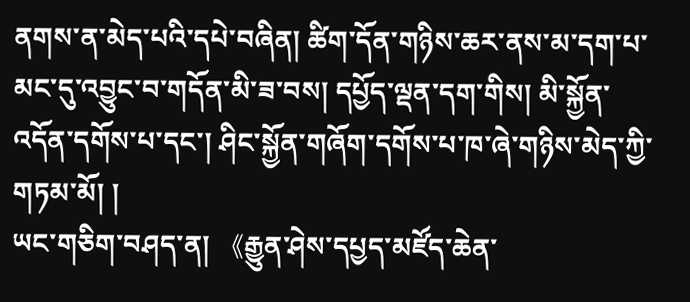ནགས་ན་མེད་པའི་དཔེ་བཞིན། ཚིག་དོན་གཉིས་ཆར་ནས་མ་དག་པ་མང་དུ་འབྱུང་བ་གདོན་མི་ཟ་བས། དཔྱོད་ལྡན་དག་གིས། མི་སྐྱོན་འདོན་དགོས་པ་དང་། ཤིང་སྐྱོན་གཞོག་དགོས་པ་ཁ་ཞེ་གཉིས་མེད་ཀྱི་གཏམ་མོ། །
ཡང་གཅིག་བཤད་ན། 《རྒྱུན་ཤེས་དཔྱད་མཛོད་ཆེན་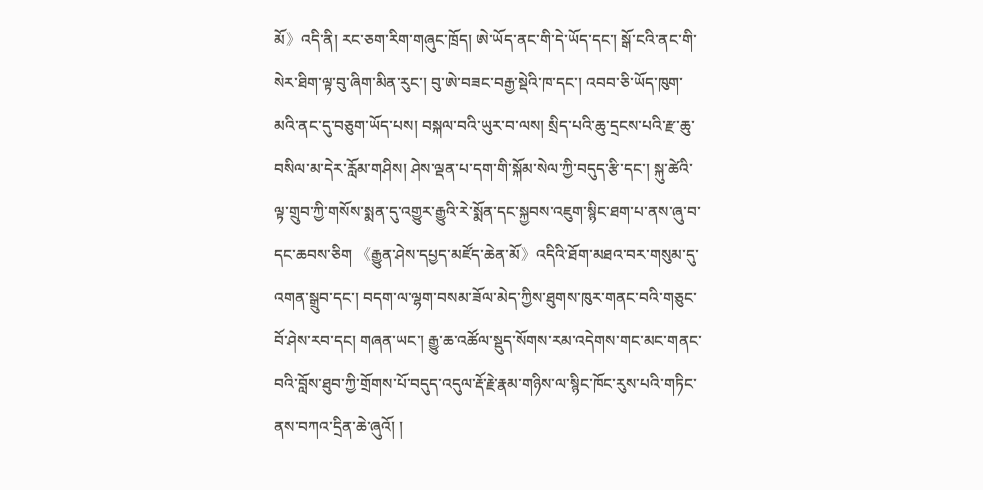མོ》འདི་ནི། རང་ཅག་རིག་གཞུང་ཁྲོད། ཨེ་ཡོད་ནང་གི་དེ་ཡོད་དང་། སྒོ་ངའི་ནང་གི་སེར་ཐིག་ལྟ་བུ་ཞིག་མིན་རུང་། བུ་ཨེ་བཟང་བརྒྱ་སྡེའི་ཁ་དང་། འབབ་ཅི་ཡོད་ཁུག་མའི་ནང་དུ་བཅུག་ཡོད་པས། བསྐལ་བའི་ཡུར་བ་ལས། སྲིད་པའི་ཆུ་དྲངས་པའི་རྫ་ཆུ་བསིལ་མ་དེར་རློམ་གཤིས། ཤེས་ལྡན་པ་དག་གི་སྐོམ་སེལ་ཀྱི་བདུད་རྩི་དང་། སྐུ་ཚེའི་ལྟ་གྲུབ་ཀྱི་གསོས་སྨན་དུ་འགྱུར་རྒྱུའི་རེ་སྨོན་དང་སྐྱབས་འཇུག་སྙིང་ཐག་པ་ནས་ཞུ་བ་དང་ཆབས་ཅིག 《རྒྱུན་ཤེས་དཔྱད་མཛོད་ཆེན་མོ》འདིའི་ཐོག་མཐའ་བར་གསུམ་དུ་འགན་སྒྲུབ་དང་། བདག་ལ་ལྷག་བསམ་ཟོལ་མེད་ཀྱིས་ཐུགས་ཁུར་གནང་བའི་གཅུང་བོ་ཤེས་རབ་དང། གཞན་ཡང་། རྒྱུ་ཆ་འཚོལ་སྡུད་སོགས་རམ་འདེགས་གང་མང་གནང་བའི་བློས་ཐུབ་ཀྱི་གྲོགས་པོ་བདུད་འདུལ་རྡོ་རྗེ་རྣམ་གཉིས་ལ་སྙིང་ཁོང་རུས་པའི་གཏིང་ནས་བཀའ་དྲིན་ཆེ་ཞུའོ། །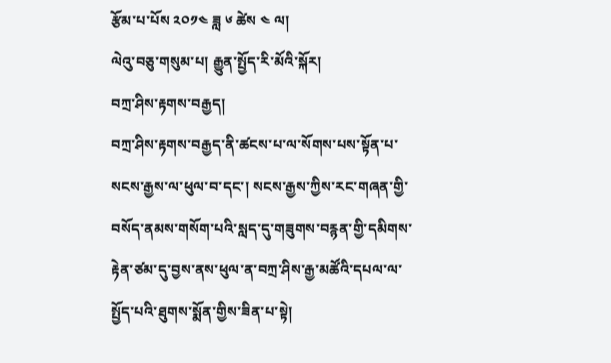རྩོམ་པ་པོས ༢༠༡༤ ཟླ ༦ ཚེས ༤ ལ།
ལེའུ་བཅུ་གསུམ་པ། རྒྱུན་སྤྱོད་རི་མོའི་སྐོར།
བཀྲ་ཤིས་རྟགས་བརྒྱད།
བཀྲ་ཤིས་རྟགས་བརྒྱད་ནི་ཚངས་པ་ལ་སོགས་པས་སྟོན་པ་སངས་རྒྱས་ལ་ཕུལ་བ་དང་། སངས་རྒྱས་ཀྱིས་རང་གཞན་གྱི་བསོད་ནམས་གསོག་པའི་སླད་དུ་གཟུགས་བརྙན་གྱི་དམིགས་རྟེན་ཙམ་དུ་བྱས་ནས་ཕུལ་ན་བཀྲ་ཤིས་རྒྱ་མཚོའི་དཔལ་ལ་སྤྱོད་པའི་ཐུགས་སྨོན་གྱིས་ཟིན་པ་སྟེ།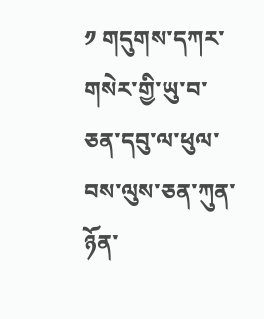༡ གདུགས་དཀར་གསེར་གྱི་ཡུ་བ་ཅན་དབུ་ལ་ཕུལ་བས་ལུས་ཅན་ཀུན་ཉོན་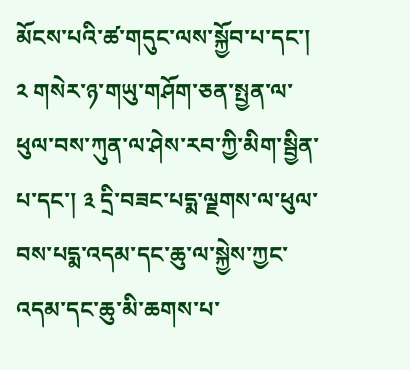མོངས་པའི་ཚ་གདུང་ལས་སྐྱོབ་པ་དང་། ༢ གསེར་ཉ་གཡུ་གཤོག་ཅན་སྤྱན་ལ་ཕུལ་བས་ཀུན་ལ་ཤེས་རབ་ཀྱི་མིག་སྦྱིན་པ་དང་། ༣ དྲི་བཟང་པདྨ་ལྗགས་ལ་ཕུལ་བས་པདྨ་འདམ་དང་ཆུ་ལ་སྐྱེས་ཀྱང་འདམ་དང་ཆུ་མི་ཆགས་པ་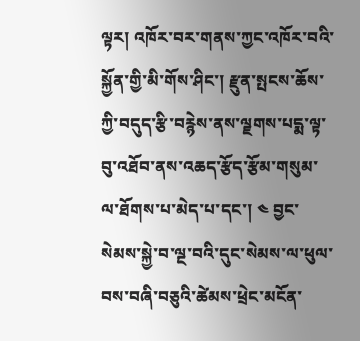ལྟར། འཁོར་བར་གནས་ཀྱང་འཁོར་བའི་སྐྱོན་གྱི་མི་གོས་ཤིང་། རྫུན་སྤངས་ཆོས་ཀྱི་བདུད་རྩི་བརྙེས་ནས་ལྗགས་པདྨ་ལྟ་བུ་འཐོབ་ནས་འཆད་རྩོད་རྩོམ་གསུམ་ལ་ཐོགས་པ་མེད་པ་དང་། ༤ བྱང་སེམས་སྐྱེ་བ་ལྔ་བའི་དུང་སེམས་ལ་ཕུལ་བས་བཞི་བཅུའི་ཚེམས་ཕྲེང་མངོན་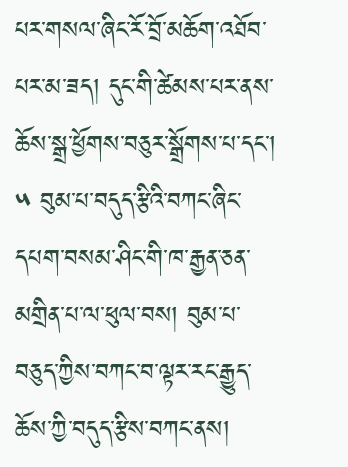པར་གསལ་ཞིང་རོ་བྲོ་མཆོག་འཐོབ་པར་མ་ཟད། དུང་གི་ཚེམས་པར་ནས་ཆོས་སྒྲ་ཕྱོགས་བཅུར་སྒྲོགས་པ་དང་། ༥ བུམ་པ་བདུད་རྩིའི་བཀང་ཞིང་དཔག་བསམ་ཤིང་གི་ཁ་རྒྱན་ཅན་མགྲིན་པ་ལ་ཕུལ་བས། བུམ་པ་བཅུད་ཀྱིས་བཀང་བ་ལྟར་རང་རྒྱུད་ཆོས་ཀྱི་བདུད་རྩིས་བཀང་ནས།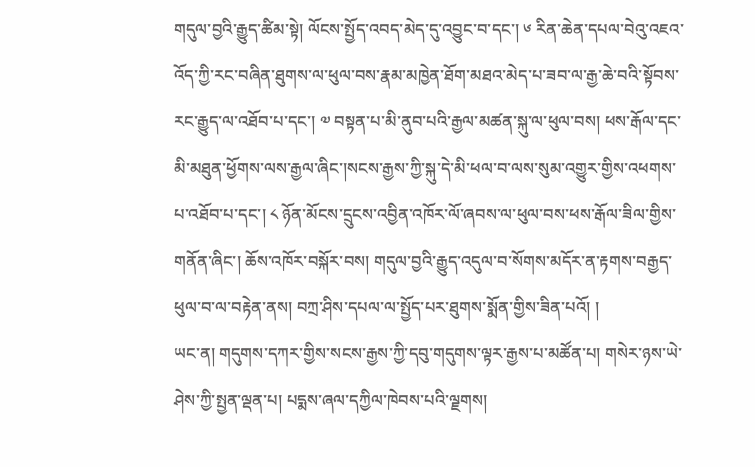གདུལ་བྱའི་རྒྱུད་ཚིམ་སྟེ། ལོངས་སྤྱོད་འབད་མེད་དུ་འབྱུང་བ་དང་། ༦ རིན་ཆེན་དཔལ་བེའུ་འཇའ་འོད་ཀྱི་རང་བཞིན་ཐུགས་ལ་ཕུལ་བས་རྣམ་མཁྱེན་ཐོག་མཐའ་མེད་པ་ཟབ་ལ་རྒྱ་ཆེ་བའི་སྟོབས་རང་རྒྱུད་ལ་འཐོབ་པ་དང་། ༧ བསྟན་པ་མི་ནུབ་པའི་རྒྱལ་མཚན་སྐུ་ལ་ཕུལ་བས། ཕས་རྒོལ་དང་མི་མཐུན་ཕྱོགས་ལས་རྒྱལ་ཞིང་།སངས་རྒྱས་ཀྱི་སྐུ་དེ་མི་ཕལ་བ་ལས་སུམ་འགྱུར་གྱིས་འཕགས་པ་འཐོབ་པ་དང་། ༨ ཉོན་མོངས་དྲུངས་འབྱིན་འཁོར་ལོ་ཞབས་ལ་ཕུལ་བས་ཕས་རྒོལ་ཟིལ་གྱིས་གནོན་ཞིང་། ཆོས་འཁོར་བསྐོར་བས། གདུལ་བྱའི་རྒྱུད་འདུལ་བ་སོགས་མདོར་ན་རྟགས་བརྒྱད་ཕུལ་བ་ལ་བརྟེན་ནས། བཀྲ་ཤིས་དཔལ་ལ་སྤྱོད་པར་ཐུགས་སྨོན་གྱིས་ཟིན་པའོ། །
ཡང་ན། གདུགས་དཀར་གྱིས་སངས་རྒྱས་ཀྱི་དབུ་གདུགས་ལྟར་རྒྱས་པ་མཚོན་པ། གསེར་ཉས་ཡེ་ཤེས་ཀྱི་སྤྱན་ལྡན་པ། པདྨས་ཞལ་དཀྱིལ་ཁེབས་པའི་ལྗགས།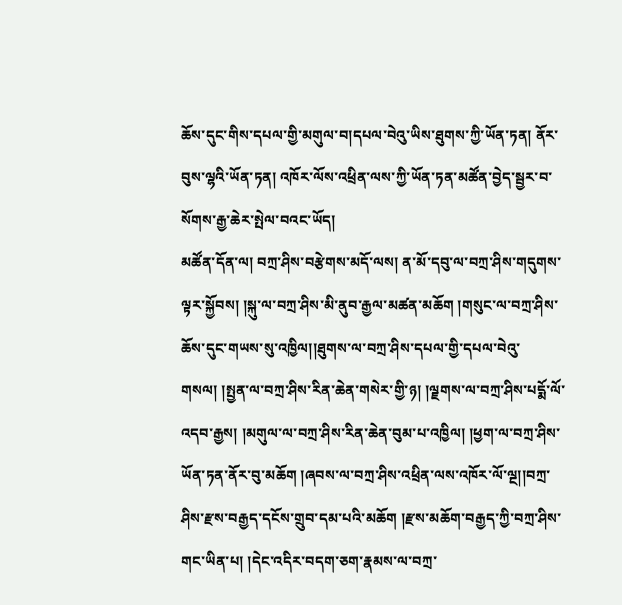ཆོས་དུང་གིས་དཔལ་གྱི་མགུལ་བ།དཔལ་བེའུ་ཡིས་ཐུགས་ཀྱི་ཡོན་ཏན། ནོར་བུས་ལྷའི་ཡོན་ཏན། འཁོར་ལོས་འཕྲིན་ལས་ཀྱི་ཡོན་ཏན་མཚོན་བྱེད་སྦྱར་བ་སོགས་རྒྱ་ཆེར་སྤེལ་བའང་ཡོད།
མཚོན་དོན་ལ། བཀྲ་ཤིས་བརྩེགས་མདོ་ལས། ན་མོ་དབུ་ལ་བཀྲ་ཤིས་གདུགས་ལྟར་སྐྱོབས། །སྐུ་ལ་བཀྲ་ཤིས་མི་ནུབ་རྒྱལ་མཚན་མཆོག །གསུང་ལ་བཀྲ་ཤིས་ཆོས་དུང་གཡས་སུ་འཁྱིལ།།ཐུགས་ལ་བཀྲ་ཤིས་དཔལ་གྱི་དཔལ་བེའུ་གསལ། །སྤྱན་ལ་བཀྲ་ཤིས་རིན་ཆེན་གསེར་གྱི་ཉ། །ལྗགས་ལ་བཀྲ་ཤིས་པདྨོ་ལོ་འདབ་རྒྱས། །མགུལ་ལ་བཀྲ་ཤིས་རིན་ཆེན་བུམ་པ་འཁྱིལ། །ཕྱག་ལ་བཀྲ་ཤིས་ཡོན་ཏན་ནོར་བུ་མཆོག །ཞབས་ལ་བཀྲ་ཤིས་འཕྲིན་ལས་འཁོར་ལོ་ལྔ།།བཀྲ་ཤིས་རྫས་བརྒྱད་དངོས་གྲུབ་དམ་པའི་མཆོག །རྫས་མཆོག་བརྒྱད་ཀྱི་བཀྲ་ཤིས་གང་ཡིན་པ། །དེང་འདིར་བདག་ཅག་རྣམས་ལ་བཀྲ་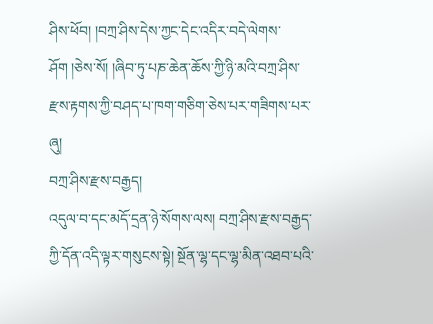ཤིས་ཕོབ། །བཀྲ་ཤིས་དེས་ཀྱང་དེང་འདིར་བདེ་ལེགས་ཤོག །ཅེས་སོ། །ཞིབ་ཏུ་པཎ་ཆེན་ཆོས་ཀྱི་ཉི་མའི་བཀྲ་ཤིས་རྫས་རྟགས་ཀྱི་བཤད་པ་ཁག་གཅིག་ཅེས་པར་གཟིགས་པར་ཞུ།
བཀྲ་ཤིས་རྫས་བརྒྱད།
འདུལ་བ་དང་མདོ་དྲན་ཉེ་སོགས་ལས། བཀྲ་ཤིས་རྫས་བརྒྱད་ཀྱི་དོན་འདི་ལྟར་གསུངས་སྟེ། སྔོན་ལྷ་དང་ལྷ་མིན་འཐབ་པའི་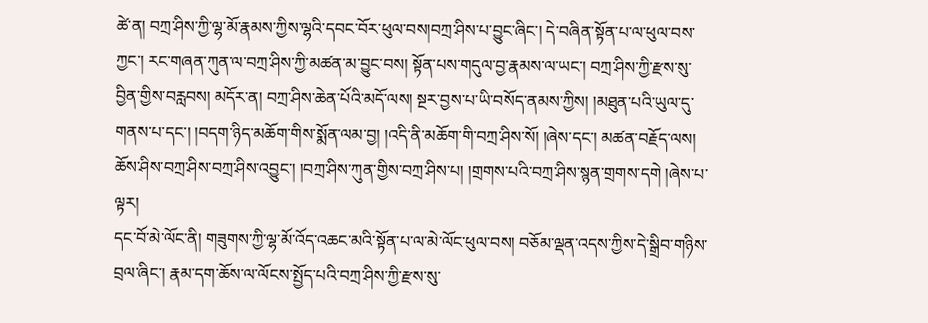ཚེ་ན། བཀྲ་ཤིས་ཀྱི་ལྷ་མོ་རྣམས་ཀྱིས་ལྷའི་དབང་བོར་ཕུལ་བས།བཀྲ་ཤིས་པ་བྱུང་ཞིང་། དེ་བཞིན་སྟོན་པ་ལ་ཕུལ་བས་ཀྱང་། རང་གཞན་ཀུན་ལ་བཀྲ་ཤིས་ཀྱི་མཚན་མ་བྱུང་བས། སྟོན་པས་གདུལ་བྱ་རྣམས་ལ་ཡང་། བཀྲ་ཤིས་ཀྱི་རྫས་སུ་བྱིན་གྱིས་བརླབས། མདོར་ན། བཀྲ་ཤིས་ཆེན་པོའི་མདོ་ལས། སྔར་བྱས་པ་ཡི་བསོད་ནམས་ཀྱིས། །མཐུན་པའི་ཡུལ་དུ་གནས་པ་དང་། །བདག་ཉིད་མཆོག་གིས་སྨོན་ལམ་བྱ། །འདི་ནི་མཆོག་གི་བཀྲ་ཤིས་སོ། །ཞེས་དང་། མཚན་བརྗོད་ལས། ཆོས་ཤིས་བཀྲ་ཤིས་བཀྲ་ཤིས་འབྱུང་། །བཀྲ་ཤིས་ཀུན་གྱིས་བཀྲ་ཤིས་པ། །གྲགས་པའི་བཀྲ་ཤིས་སྙན་གྲགས་དགེ །ཞེས་པ་ལྟར།
དང་བོ་མེ་ལོང་ནི། གཟུགས་ཀྱི་ལྷ་མོ་འོད་འཆང་མའི་སྟོན་པ་ལ་མེ་ལོང་ཕུལ་བས། བཅོམ་ལྡན་འདས་ཀྱིས་དེ་སྒྲིབ་གཉིས་བྲལ་ཞིང་། རྣམ་དག་ཆོས་ལ་ལོངས་སྤྱོད་པའི་བཀྲ་ཤིས་ཀྱི་རྫས་སུ་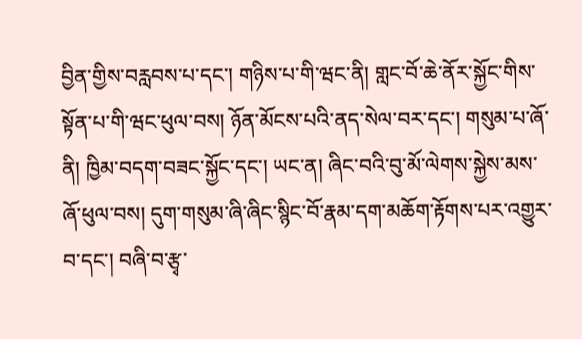བྱིན་གྱིས་བརླབས་པ་དང་། གཉིས་པ་གི་ཝང་ནི། གླང་བོ་ཆེ་ནོར་སྐྱོང་གིས་སྟོན་པ་གི་ཝང་ཕུལ་བས། ཉོན་མོངས་པའི་ནད་སེལ་བར་དང་། གསུམ་པ་ཞོ་ནི། ཁྱིམ་བདག་བཟང་སྐྱོང་དང་། ཡང་ན། ཞིང་བའི་བུ་མོ་ལེགས་སྐྱེས་མས་ཞོ་ཕུལ་བས། དུག་གསུམ་ཞི་ཞིང་སྙིང་བོ་རྣམ་དག་མཆོག་རྟོགས་པར་འགྱུར་བ་དང་། བཞི་བ་རྩྭ་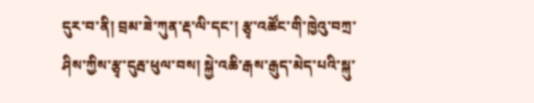དུར་བ་ནི། བྲམ་ཟེ་ཀུན་རྡ་ལི་དང་། རྩྭ་འཚོང་གི་ཁྱེའུ་བཀྲ་ཤིས་ཀྱིས་རྩྭ་དུརྦ་ཕུལ་བས། སྐྱེ་འཆི་རྒས་རྒུད་མེད་པའི་སྐུ་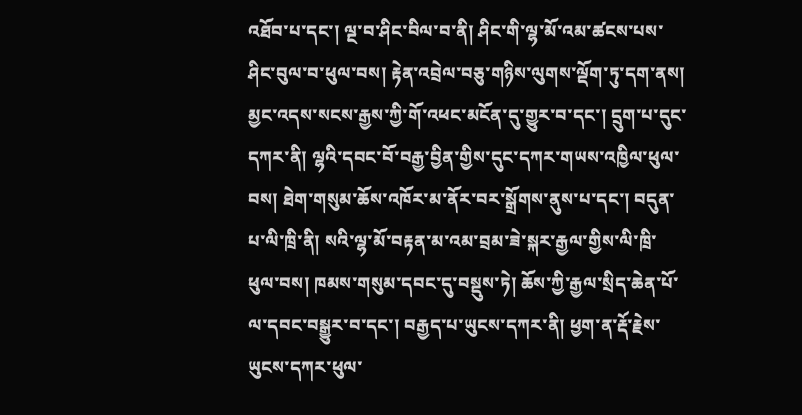འཐོབ་པ་དང་། ལྔ་བ་ཤིང་བིལ་བ་ནི། ཤིང་གི་ལྷ་མོ་འམ་ཚངས་པས་ཤིང་བུལ་བ་ཕུལ་བས། རྟེན་འབྲེལ་བཅུ་གཉིས་ལུགས་ལྡོག་ཏུ་དག་ནས། མྱང་འདས་སངས་རྒྱས་ཀྱི་གོ་འཕང་མངོན་དུ་གྱུར་བ་དང་། དྲུག་པ་དུང་དཀར་ནི། ལྷའི་དབང་བོ་བརྒྱ་བྱིན་གྱིས་དུང་དཀར་གཡས་འཁྱིལ་ཕུལ་བས། ཐེག་གསུམ་ཆོས་འཁོར་མ་ནོར་བར་སྒྲོགས་ནུས་པ་དང་། བདུན་པ་ལི་ཁྲི་ནི། སའི་ལྷ་མོ་བརྟན་མ་འམ་བྲམ་ཟེ་སྐར་རྒྱལ་གྱིས་ལི་ཁྲི་ཕུལ་བས། ཁམས་གསུམ་དབང་དུ་བསྡུས་ཏེ། ཆོས་ཀྱི་རྒྱལ་སྲིད་ཆེན་པོ་ལ་དབང་བསྒྱུར་བ་དང་། བརྒྱད་པ་ཡུངས་དཀར་ནི། ཕྱག་ན་རྡོ་རྗེས་ཡུངས་དཀར་ཕུལ་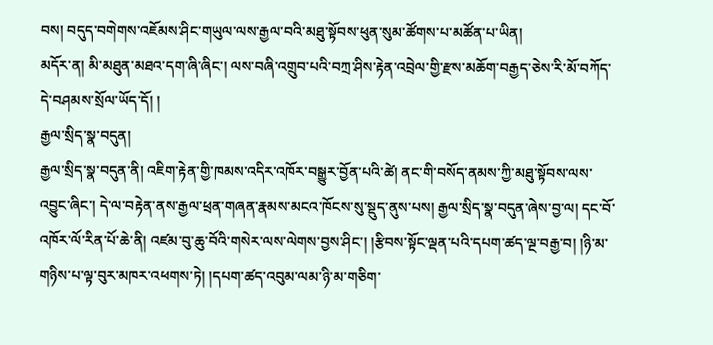བས། བདུད་བགེགས་འཇོམས་ཤིང་གཡུལ་ལས་རྒྱལ་བའི་མཐུ་སྟོབས་ཕུན་སུམ་ཚོགས་པ་མཚོན་པ་ཡིན།
མདོར་ན། མི་མཐུན་མཐའ་དག་ཞི་ཞིང་། ལས་བཞི་འགྲུབ་པའི་བཀྲ་ཤིས་རྟེན་འབྲེལ་གྱི་རྫས་མཆོག་བརྒྱད་ཅེས་རི་མོ་བཀོད་དེ་བཤམས་སྲོལ་ཡོད་དོ། །
རྒྱལ་སྲིད་སྣ་བདུན།
རྒྱལ་སྲིད་སྣ་བདུན་ནི། འཇིག་རྟེན་གྱི་ཁམས་འདིར་འཁོར་བསྒྱུར་བྱོན་པའི་ཚེ། ནང་གི་བསོད་ནམས་ཀྱི་མཐུ་སྟོབས་ལས་འབྱུང་ཞིང་། དེ་ལ་བརྟེན་ནས་རྒྱལ་ཕྲན་གཞན་རྣམས་མངའ་ཁོངས་སུ་སྡུད་ནུས་པས། རྒྱལ་སྲིད་སྣ་བདུན་ཞེས་བྱ་ལ། དང་བོ་འཁོར་ལོ་རིན་པོ་ཆེ་ནི། འཛམ་བུ་ཆུ་བོའི་གསེར་ལས་ལེགས་བྱས་ཤིང་། །རྩིབས་སྟོང་ལྡན་པའི་དཔག་ཚད་ལྔ་བརྒྱ་བ། །ཉི་མ་གཉིས་པ་ལྟ་བུར་མཁར་འཕགས་ཏེ། །དཔག་ཚད་འབུམ་ལམ་ཉི་མ་གཅིག་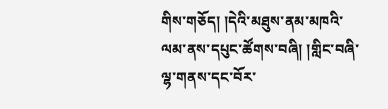གིས་གཅོད། །དེའི་མཐུས་ནམ་མཁའི་ལམ་ནས་དཔུང་ཚོགས་བཞི། །གླིང་བཞི་ལྷ་གནས་དང་བོར་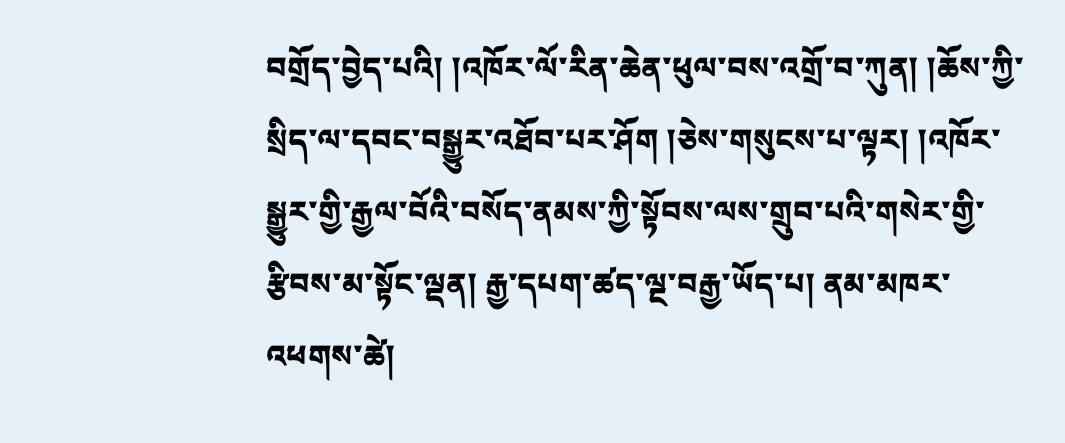བགྲོད་བྱེད་པའི། །འཁོར་ལོ་རིན་ཆེན་ཕུལ་བས་འགྲོ་བ་ཀུན། །ཆོས་ཀྱི་སྲིད་ལ་དབང་བསྒྱུར་འཐོབ་པར་ཤོག །ཅེས་གསུངས་པ་ལྟར། །འཁོར་སྒྱུར་གྱི་རྒྱལ་བོའི་བསོད་ནམས་ཀྱི་སྟོབས་ལས་གྲུབ་པའི་གསེར་གྱི་རྩིབས་མ་སྟོང་ལྡན། རྒྱ་དཔག་ཚད་ལྔ་བརྒྱ་ཡོད་པ། ནམ་མཁར་འཕགས་ཚེ།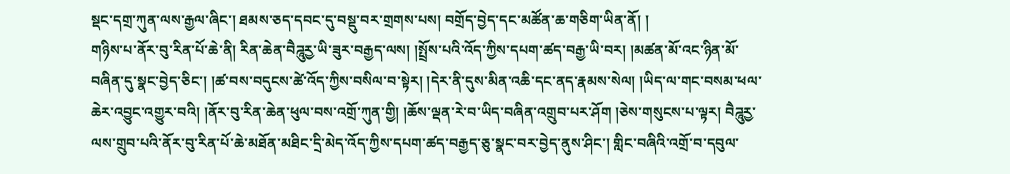སྡང་དགྲ་ཀུན་ལས་རྒྱལ་ཞིང་། ཐམས་ཅད་དབང་དུ་བསྡུ་བར་གྲགས་པས། བགྲོད་བྱེད་དང་མཚོན་ཆ་གཅིག་ཡིན་ནོ། །
གཉིས་པ་ནོར་བུ་རིན་པོ་ཆེ་ནི། རིན་ཆེན་བཻཌཱུརྱ་ཡི་ཟུར་བརྒྱད་ལས། །སྤྲོས་པའི་འོད་ཀྱིས་དཔག་ཚད་བརྒྱ་ཡི་བར། །མཚན་མོ་འང་ཉིན་མོ་བཞིན་དུ་སྣང་བྱེད་ཅིང་། །ཚ་བས་བདུངས་ཚེ་འོད་ཀྱིས་བསིལ་བ་སྟེར། །དེར་ནི་དུས་མིན་འཆི་དང་ནད་རྣམས་སེལ། །ཡིད་ལ་གང་བསམ་ཕལ་ཆེར་འབྱུང་འགྱུར་བའི། །ནོར་བུ་རིན་ཆེན་ཕུལ་བས་འགྲོ་ཀུན་གྱི། །ཆོས་ལྡན་རེ་བ་ཡིད་བཞིན་འགྲུབ་པར་ཤོག །ཅེས་གསུངས་པ་ལྟར། བཻཌཱུརྱ་ལས་གྲུབ་པའི་ནོར་བུ་རིན་པོ་ཆེ་མཐོན་མཐིང་དྲི་མེད་འོད་ཀྱིས་དཔག་ཚད་བརྒྱད་ཅུ་སྣང་བར་བྱེད་ནུས་ཤིང་། གླིང་བཞིའི་འགྲོ་བ་དབུལ་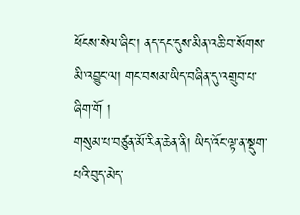ཕོངས་སེལ་ཞིང་། ནད་དང་དུས་མིན་འཆི་བ་སོགས་མི་འབྱུང་ལ། གང་བསམ་ཡིད་བཞིན་དུ་འགྲུབ་པ་ཞིག་གོ །
གསུམ་པ་བཙུན་མོ་རིན་ཆེན་ནི། ཡིད་འོང་ལྟ་ན་སྡུག་པའི་བུད་མེད་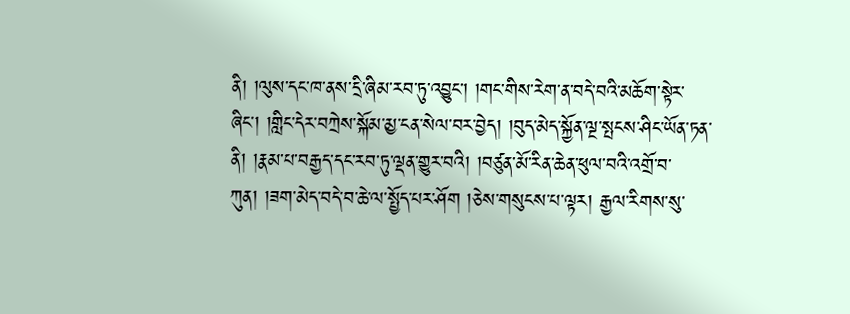ནི། །ལུས་དང་ཁ་ནས་དྲི་ཞིམ་རབ་ཏུ་འབྱུང་། །གང་གིས་རེག་ན་བདེ་བའི་མཆོག་སྟེར་ཞིང་། །གླིང་དེར་བཀྲེས་སྐོམ་མྱ་ངན་སེལ་བར་བྱེད། །བུད་མེད་སྐྱོན་ལྔ་སྤངས་ཤིང་ཡོན་ཏན་ནི། །རྣམ་པ་བརྒྱད་དང་རབ་ཏུ་ལྡན་གྱུར་བའི། །བཙུན་མོ་རིན་ཆེན་ཕུལ་བའི་འགྲོ་བ་ཀུན། །ཟག་མེད་བདེ་བ་ཆེ་ལ་སྤྱོད་པར་ཤོག །ཅེས་གསུངས་པ་ལྟར། རྒྱལ་རིགས་སུ་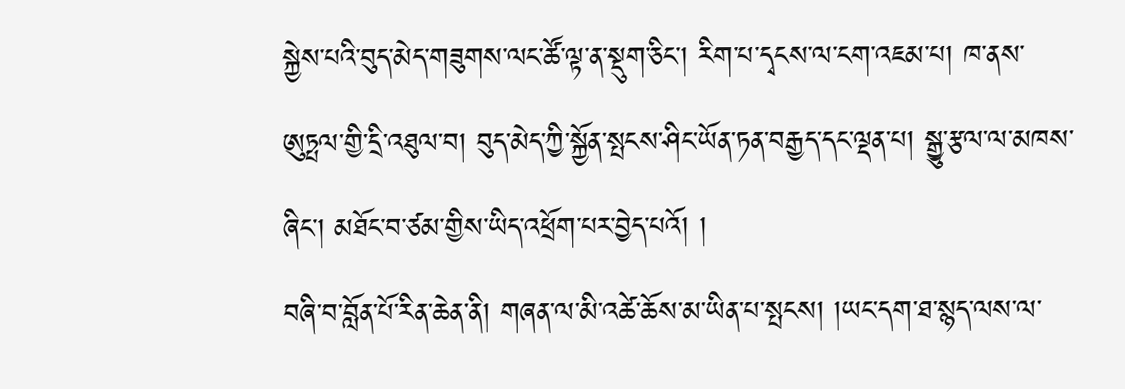སྐྱེས་པའི་བུད་མེད་གཟུགས་ལང་ཚོ་ལྟ་ན་སྡུག་ཅིང་། རིག་པ་དྭངས་ལ་ངག་འཇམ་པ། ཁ་ནས་ཨུཏྤལ་གྱི་དྲི་འཐུལ་བ། བུད་མེད་ཀྱི་སྐྱོན་སྤངས་ཤིང་ཡོན་ཏན་བརྒྱད་དང་ལྡན་པ། སྒྱུ་རྩལ་ལ་མཁས་ཞིང་། མཐོང་བ་ཙམ་གྱིས་ཡིད་འཕྲོག་པར་བྱེད་པའོ། །
བཞི་བ་བློན་པོ་རིན་ཆེན་ནི། གཞན་ལ་མི་འཚེ་ཆོས་མ་ཡིན་པ་སྤངས། །ཡང་དག་ཐ་སྙད་ལས་ལ་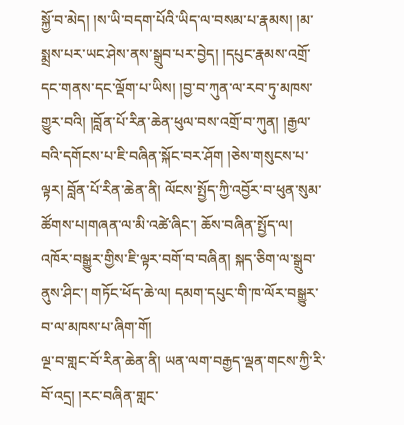སྐྱོ་བ་མེད། །ས་ཡི་བདག་པོའི་ཡིད་ལ་བསམ་པ་རྣམས། །མ་སྨྲས་པར་ཡང་ཤེས་ནས་སྒྲུབ་པར་བྱེད། །དཔུང་རྣམས་འགྲོ་དང་གནས་དང་ལྡོག་པ་ཡིས། །བྱ་བ་ཀུན་ལ་རབ་ཏུ་མཁས་གྱུར་བའི། །བློན་པོ་རིན་ཆེན་ཕུལ་བས་འགྲོ་བ་ཀུན། །རྒྱལ་བའི་དགོངས་པ་ཇི་བཞིན་སྐོང་བར་ཤོག །ཅེས་གསུངས་པ་ལྟར། བློན་པོ་རིན་ཆེན་ནི། ལོངས་སྤྱོད་ཀྱི་འབྱོར་བ་ཕུན་སུམ་ཚོགས་པ།གཞན་ལ་མི་འཚེ་ཞིང་། ཆོས་བཞིན་སྤྱོད་ལ། འཁོར་བསྒྱུར་གྱིས་ཇི་ལྟར་བགོ་བ་བཞིན། སྐད་ཅིག་ལ་སྒྲུབ་ནུས་ཤིང་། གཏོང་ཕོད་ཆེ་ལ། དམག་དཔུང་གི་ཁ་ལོར་བསྒྱུར་བ་ལ་མཁས་པ་ཞིག་གོ།
ལྔ་བ་གླང་བོ་རིན་ཆེན་ནི། ཡན་ལག་བརྒྱད་ལྡན་གངས་ཀྱི་རི་བོ་འདྲ། །རང་བཞིན་གླང་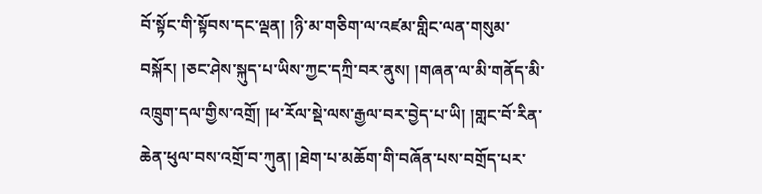བོ་སྟོང་གི་སྟོབས་དང་ལྡན། །ཉི་མ་གཅིག་ལ་འཛམ་གླིང་ལན་གསུམ་བསྐོར། །ཅང་ཤེས་སྐུད་པ་ཡིས་ཀྱང་དཀྲི་བར་ནུས། །གཞན་ལ་མི་གནོད་མི་འཁྲུག་དལ་གྱིས་འགྲོ། །ཕ་རོལ་སྡེ་ལས་རྒྱལ་བར་བྱེད་པ་ཡི། །གླང་བོ་རིན་ཆེན་ཕུལ་བས་འགྲོ་བ་ཀུན། །ཐེག་པ་མཆོག་གི་བཞོན་པས་བགྲོད་པར་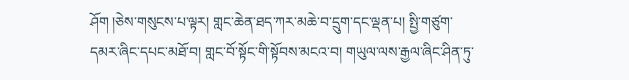ཤོག །ཅེས་གསུངས་པ་ལྟར། གླང་ཆེན་ཐད་ཀར་མཆེ་བ་དྲུག་དང་ལྡན་པ། སྤྱི་གཙུག་དམར་ཞིང་དཔང་མཐོ་བ། གླང་བོ་སྟོང་གི་སྟོབས་མངའ་བ། གཡུལ་ལས་རྒྱལ་ཞིང་ཤིན་ཏུ་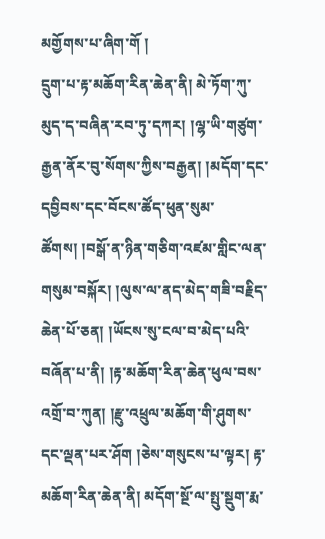མགྱོགས་པ་ཞིག་གོ །
དྲུག་པ་རྟ་མཆོག་རིན་ཆེན་ནི། མེ་ཏོག་ཀུ་མུད་ད་བཞིན་རབ་ཏུ་དཀར། །ལྷ་ཡི་གཙུག་རྒྱན་ནོར་བུ་སོགས་ཀྱིས་བརྒྱན། །མདོག་དང་དབྱིབས་དང་བོངས་ཚོད་ཕུན་སུམ་ཚོགས། །བསྒོ་ན་ཉིན་གཅིག་འཛམ་གླིང་ལན་གསུམ་བསྐོར། །ལུས་ལ་ནད་མེད་གཟི་བརྗིད་ཆེན་པོ་ཅན། །ཡོངས་སུ་ངལ་བ་མེད་པའི་བཞོན་པ་ནི། །རྟ་མཆོག་རིན་ཆེན་ཕུལ་བས་འགྲོ་བ་ཀུན། །རྫུ་འཕྲུལ་མཆོག་གི་ཤུགས་དང་ལྡན་པར་ཤོག །ཅེས་གསུངས་པ་ལྟར། རྟ་མཆོག་རིན་ཆེན་ནི། མདོག་སྔོ་ལ་སྤུ་སྡུག་རྨ་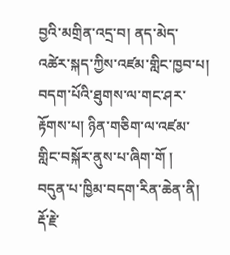བྱའི་མགྲིན་འདྲ་བ། ནད་མེད་འཚེར་སྐད་ཀྱིས་འཛམ་གླིང་ཁྱབ་པ། བདག་པོའི་ཐུགས་ལ་གང་ཤར་རྟོགས་པ། ཉིན་གཅིག་ལ་འཛམ་གླིང་བསྐོར་ནུས་པ་ཞིག་གོ །
བདུན་པ་ཁྱིམ་བདག་རིན་ཆེན་ནི། རྡོ་རྗེ་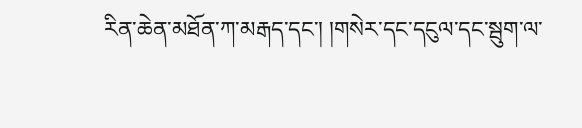རིན་ཆེན་མཐོན་ཀ་མརྒད་དང་། །གསེར་དང་དངུལ་དང་སྦུག་ལ་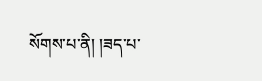སོགས་པ་ནི། །ཟད་པ་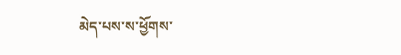མེད་པས་ས་ཕྱོགས་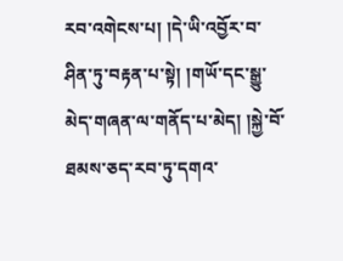རབ་འགེངས་པ། །དེ་ཡི་འབྱོར་བ་ཤིན་ཏུ་བརྟན་པ་སྟེ། །གཡོ་དང་སྒྱུ་མེད་གཞན་ལ་གནོད་པ་མེད། །སྐྱེ་བོ་ཐམས་ཅད་རབ་ཏུ་དགའ་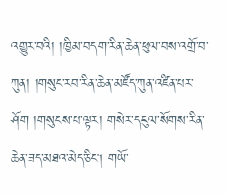འགྱུར་བའི། །ཁྱིམ་བདག་རིན་ཆེན་ཕུལ་བས་འགྲོ་བ་ཀུན། །གསུང་རབ་རིན་ཆེན་མཛོད་ཀུན་འཛིན་པར་ཤོག །གསུངས་པ་ལྟར། གསེར་དངུལ་སོགས་རིན་ཆེན་ཟད་མཐའ་མེད་ཅིང། གཡོ་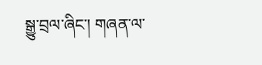སྒྱུ་བྲལ་ཞིང་། གཞན་ལ་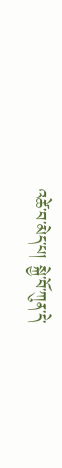འཚེ་བ་མེད་པ། སྐྱེ་བོ་ཀུན་དེ་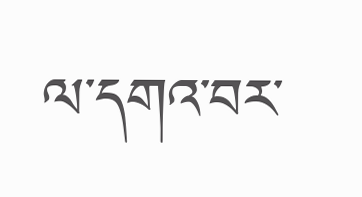ལ་དགའ་བར་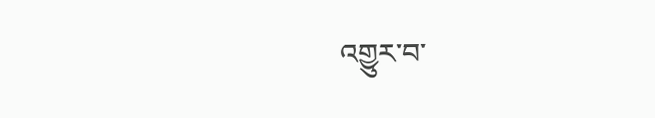འགྱུར་བ་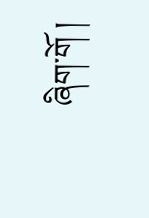ཞིག་གོ །